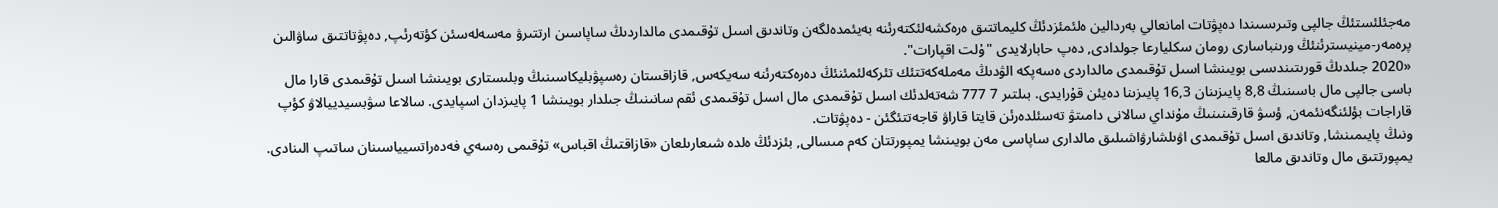مەجئلئستئڭ جالپى وتىرىسىندا دەپۋتات امانعالي بەردالين ەلئمئزدئڭ كليماتتىق ەرەكشەلئكتەرئنە بەيئمدەلگەن وتاندىق اسىل تۇقىمدى مالداردىڭ ساپاسىن ارتتىرۋ مەسەلەسئن كؤتەرئپ, دەپۋتاتتىق ساۋالىن پرەمەر-مينيسترئنئڭ ورىنباسارى رومان سكليارعا جولدادى, دەپ حابارلايدى "ۇلت اقپارات".
«2020 جىلدىڭ قورىتىندىسى بويىنشا اسىل تۇقىمدى مالداردى ەسەپكە الۋدىڭ مەملەكەتتئك تئركەلئمئنئڭ دەرەكتەرئنە سەيكەس, قازاقستان رەسپۋبليكاسىنىڭ وبلىستارى بويىنشا اسىل تۇقىمدى قارا مال باسى جالپى مال باسىنىڭ 8,8 پايىزىنان 16,3 پايىزىنا دەيئن قۇرايدى. بىلتىر 7 777 شەتەلدئك اسىل تۇقىمدى مال اسىل تۇقىمدى ئقم سانىنىڭ جىلدار بويىنشا 1 پايىزدان اسپايدى. سالاعا سۋبسيدييالاۋ كؤپ قاراجات بؤلئنگەنئمەن, ؤسۋ قارقىنىنىڭ مۇنداي سالانى دامىتۋ تەسئلدەرئن قايتا قاراۋ قاجەتتئگئن - دەپۋتات.
ونىڭ پايىمىنشا, وتاندىق اسىل تۇقىمدى اۋىلشارۋاشىلىق مالدارى ساپاسى مەن بويىنشا يمپورتتان كەم مىسالى, بئزدئڭ ەلدە شىعارىلعان «قازاقتىڭ اقباس» تۇقىمى رەسەي فەدەراتسيياسىنان ساتىپ الىنادى. يمپورتتىق مال وتاندىق مالعا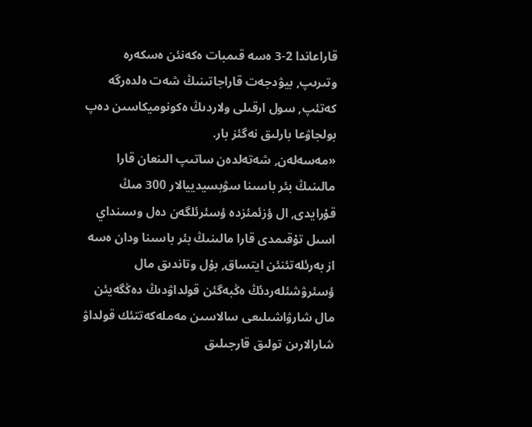قاراعاندا 2-3 ەسە قىمبات ەكەنئن ەسكەرە وتىرىپ, بيۋدجەت قاراجاتىنىڭ شەت ەلدەرگە كەتئپ, سول ارقىلى ولاردىڭ ەكونوميكاسىن دەپ بولجاۋعا بارلىق نەگئز بار.
«مەسەلەن, شەتەلدەن ساتىپ الىنعان قارا مالىنىڭ بئر باسىنا سۋبسيدييالار 300 مىڭ قۇرايدى, ال ؤزئمئزدە ؤسئرئلگەن دەل وسىنداي اسىل تۇقىمدى قارا مالىنىڭ بئر باسىنا ودان ەسە از بەرئلەتئنئن ايتساق, بۇل وتاندىق مال ؤسئرۋشئلەردئڭ ەڭبەگئن قولداۋدىڭ دەڭگەيئن مال شارۋاشىلىعى سالاسىن مەملەكەتتئك قولداۋ شارالارىن تولىق قارجىلىق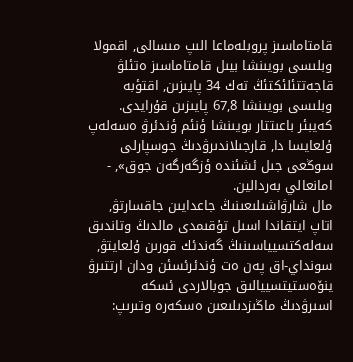قامتاماسىز پروبلەماعا الىپ مىسالى, اقمولا وبلىسى بويىنشا بيىل قامتاماسىز ەتئلۋ قاجەتتئلئكتئڭ تەك 34 پايىزىن, اقتؤبە وبلىسى بويىنشا 67,8 پايىزىن قۇرايدى. كەيبئر باعىتتار بويىنشا ؤنئم ؤندئرۋ ەسەلەپ ۇلعايسا دا, قارجىلاندىرۋدىڭ جوسپارلى سوڭعى جىل ئشئندە ؤزگەرگەن جوق», - امانعالي بەردالين.
مال شارۋاشىلىعىنىڭ جاعدايىن جاقسارتۋ, اتاپ ايتقاندا اسىل تۇقىمدى مالدىڭ وتاندىق سەلەكتسيياسىنىڭ گەندئك قورىن ۇلعايتۋ, سونداي-اق پەن ەت ؤندئرئسئن ودان ارتتىرۋ ينۆەستيتسييالىق جوبالاردى ئسكە اسىرۋدىڭ ماڭىزدىلىعىن ەسكەرە وتىرىپ: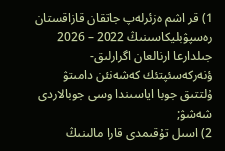1) قر اشم ەزئرلەپ جاتقان قازاقستان رەسپۋبليكاسىنىڭ 2022 – 2026 جىلدارعا ارنالعان اگرارلىق-ؤنەركەسئپتئك كەشەنئن دامىتۋ ۇلتتىق جوبا اياسىندا وسى جوبالاردى شەشۋ;
2) اسىل تۇقىمدى قارا مالىنىڭ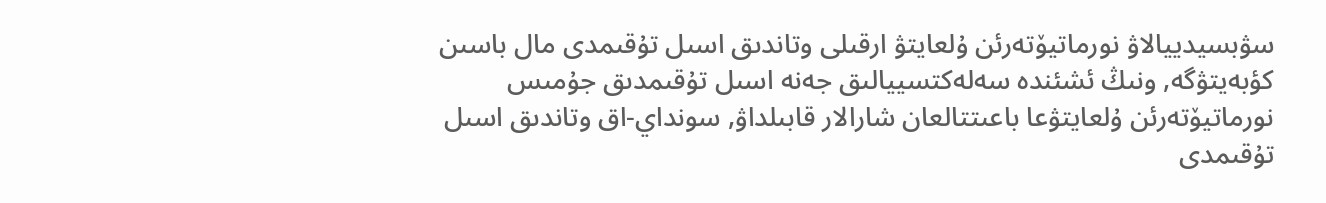سۋبسيدييالاۋ نورماتيۆتەرئن ۇلعايتۋ ارقىلى وتاندىق اسىل تۇقىمدى مال باسىن كؤبەيتۋگە, ونىڭ ئشئندە سەلەكتسييالىق جەنە اسىل تۇقىمدىق جۇمىس نورماتيۆتەرئن ۇلعايتۋعا باعىتتالعان شارالار قابىلداۋ, سونداي-اق وتاندىق اسىل تۇقىمدى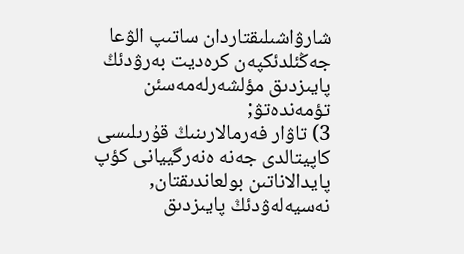شارۋاشىلىقتاردان ساتىپ الۋعا جەڭئلدئكپەن كرەديت بەرۋدئڭ پايىزدىق مؤلشەرلەمەسئن تؤمەندەتۋ;
3) تاۋار فەرمالارىنىڭ قۇرىلىسى كاپيتالدى جەنە ەنەرگييانى كؤپ پايدالاناتىن بولعاندىقتان, نەسيەلەۋدئڭ پايىزدىق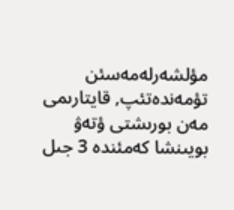مؤلشەرلەمەسئن تؤمەندەتئپ, قايتارىمى مەن بورىشتى ؤتەۋ بويىنشا كەمئندە 3 جىل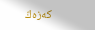كەزەڭ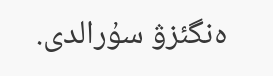ەنگئزۋ سۇرالدى.